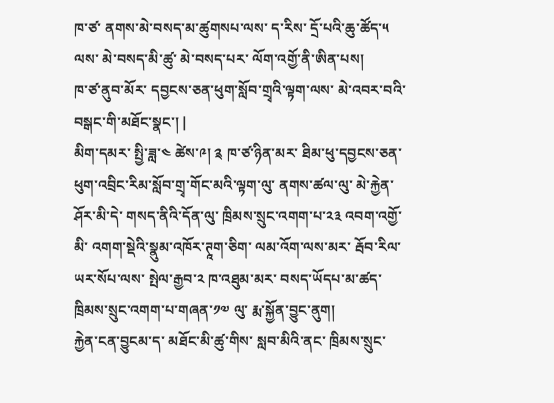ཁ་ཙ་ ནགས་མེ་བསད་མ་ཚུགསཔ་ལས་ ད་རིས་ དྲོ་པའི་ཆུ་ཚོད་༥ ལས་ མེ་བསད་མི་ཚུ་ མེ་བསད་པར་ ལོག་འགྱོ་ནི་ཨིན་པས།
ཁ་ཙ་ནུབ་མོར་ དབྱངས་ཅན་ཕུག་སློབ་གྲྭའི་ལྟག་ལས་ མེ་འབར་བའི་བསྒང་གི་མཐོང་སྣང་། |
མིག་དམར་ སྤྱི་ཟླ་༤ ཚེས་༩། ༉ ཁ་ཙ་ཉིན་མར་ ཐིམ་ཕུ་དབྱངས་ཅན་ཕུག་འབྲིང་རིམ་སློབ་གྲྭ་གོང་མའི་ལྟག་ལུ་ ནགས་ཚལ་ལུ་ མེ་རྐྱེན་ཤོར་མི་དེ་ གསད་ནིའི་དོན་ལུ་ ཁྲིམས་སྲུང་འགག་པ་༢༣ འབག་འགྱོ་མི་ འགག་སྡེའི་སྣུམ་འཁོར་ཊཱག་ཅིག་ ལམ་འོག་ལས་མར་ རྦོབ་རིལ་ཡར་སོཔ་ལས་ སྤེལ་རྒྱབ་༢ ཁ་འཐུམ་མར་ བསད་ཡོདཔ་མ་ཚད་ ཁྲིམས་སྲུང་འགག་པ་གཞན་༡༧ ལུ་ རྨ་སྐྱོན་བྱུང་ནུག།
རྐྱེན་ངན་བྱུངམ་ད་ མཐོང་མི་ཚུ་གིས་ སླབ་མིའི་ནང་ ཁྲིམས་སྲུང་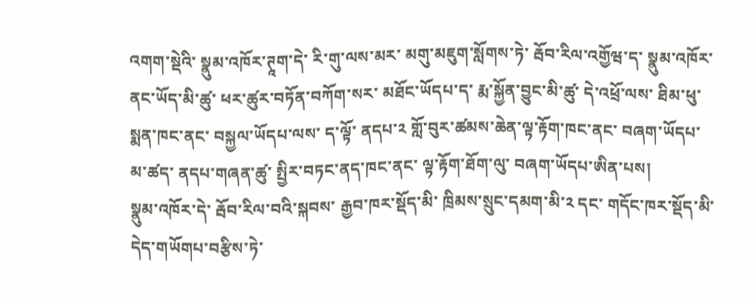འགག་སྡེའི་ སྣུམ་འཁོར་ཊཱག་དེ་ རི་གུ་ལས་མར་ མགུ་མཇུག་སློགས་ཏེ་ རྦོབ་རིལ་འགྱོཝ་ད་ སྣུམ་འཁོར་ནང་ཡོད་མི་ཚུ་ ཕར་ཚུར་བཏོན་བཀོག་སར་ མཐོང་ཡོདཔ་ད་ རྨ་སྐྱོན་བྱུང་མི་ཚུ་ དེ་འཕྲོ་ལས་ ཐིམ་ཕུ་སྨན་ཁང་ནང་ བསྐྱལ་ཡོདཔ་ལས་ ད་ལྟོ་ ནདཔ་༢ གློ་བུར་ཚམས་ཆེན་ལྟ་རྟོག་ཁང་ནང་ བཞག་ཡོདཔ་མ་ཚད་ ནདཔ་གཞན་ཚུ་ སྤྱིར་བཏང་ནད་ཁང་ནང་ ལྟ་རྟོག་ཐོག་ལུ་ བཞག་ཡོདཔ་ཨིན་པས།
སྣུམ་འཁོར་དེ་ རྦོབ་རིལ་བའི་སྐབས་ རྒྱབ་ཁར་སྡོད་མི་ ཁྲིམས་སྲུང་དམག་མི་༢ དང་ གདོང་ཁར་སྡོད་མི་ དེད་གཡོགཔ་བརྩིས་ཏེ་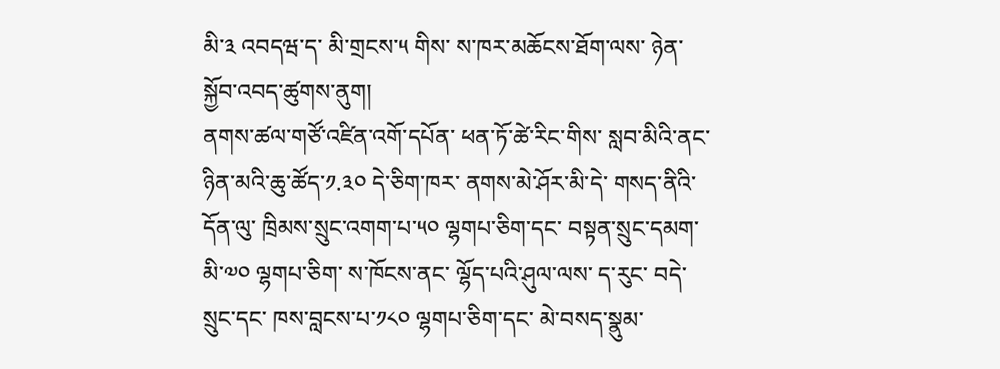མི་༣ འབདཝ་ད་ མི་གྲངས་༥ གིས་ ས་ཁར་མཆོངས་ཐོག་ལས་ ཉེན་སྐྱོབ་འབད་ཚུགས་ནུག།
ནགས་ཚལ་གཙོ་འཛིན་འགོ་དཔོན་ ཕན་ཏོ་ཚེ་རིང་གིས་ སླབ་མིའི་ནང་ ཉིན་མའི་ཆུ་ཚོད་༡.༣༠ དེ་ཅིག་ཁར་ ནགས་མེ་ཤོར་མི་དེ་ གསད་ནིའི་དོན་ལུ་ ཁྲིམས་སྲུང་འགག་པ་༥༠ ལྷགཔ་ཅིག་དང་ བསྟན་སྲུང་དམག་མི་༧༠ ལྷགཔ་ཅིག་ ས་ཁོངས་ནང་ ལྷོད་པའི་ཤུལ་ལས་ ད་རུང་ བདེ་སྲུང་དང་ ཁས་བླངས་པ་༡༨༠ ལྷགཔ་ཅིག་དང་ མེ་བསད་སྣུམ་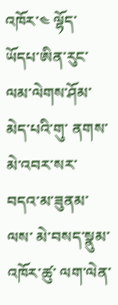འཁོར་༤ ལྷོད་ཡོདཔ་ཨིན་རུང་ ལམ་ལེགས་ཤོམ་མེད་པའི་གུ་ ནགས་མེ་འབར་སར་ བདའ་མ་ཟུནམ་ལས་ མེ་བསད་སྣུམ་འཁོར་ཚུ་ ལག་ལེན་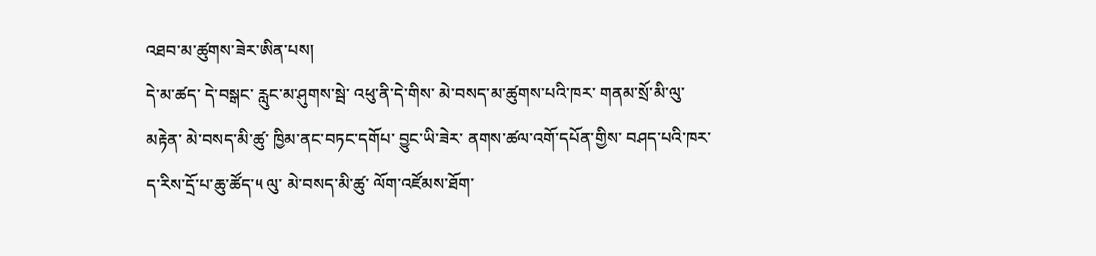འཐབ་མ་ཚུགས་ཟེར་ཨིན་པས།
དེ་མ་ཚད་ དེ་བསྒང་ རླུང་མ་ཤུགས་སྦེ་ འཕུ་ནི་དེ་གིས་ མེ་བསད་མ་ཚུགས་པའི་ཁར་ གནམ་སྲོ་མི་ལུ་མརྟེན་ མེ་བསད་མི་ཚུ་ ཁྱིམ་ནང་བཏང་དགོཔ་ བྱུང་ཡི་ཟེར་ ནགས་ཚལ་འགོ་དཔོན་གྱིས་ བཤད་པའི་ཁར་ ད་རིས་དྲོ་པ་ཆུ་ཚོད་༥ ལུ་ མེ་བསད་མི་ཚུ་ ལོག་འཛོམས་ཐོག་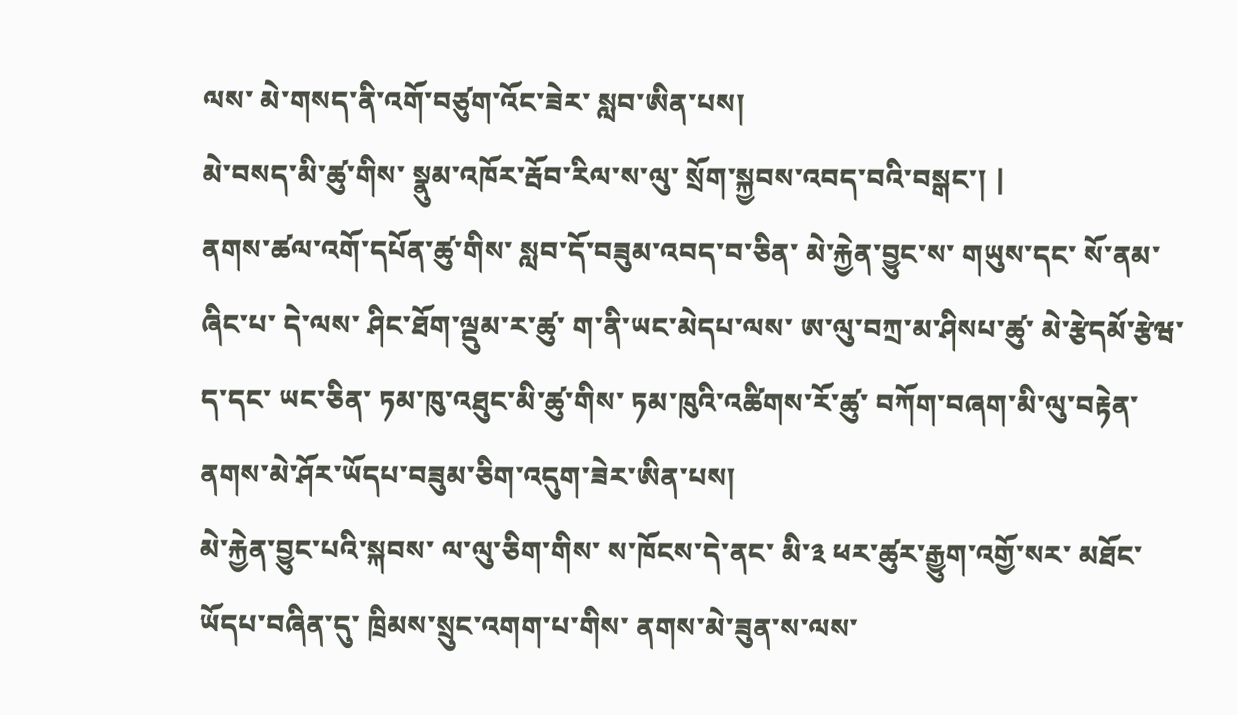ལས་ མེ་གསད་ནི་འགོ་བཙུག་འོང་ཟེར་ སླབ་ཨིན་པས།
མེ་བསད་མི་ཚུ་གིས་ སྣུམ་འཁོར་རྦོབ་རིལ་ས་ལུ་ སྲོག་སྐྱབས་འབད་བའི་བསྒང་། |
ནགས་ཚལ་འགོ་དཔོན་ཚུ་གིས་ སླབ་དོ་བཟུམ་འབད་བ་ཅིན་ མེ་རྐྱེན་བྱུང་ས་ གཡུས་དང་ སོ་ནམ་ཞིང་པ་ དེ་ལས་ ཤིང་ཐོག་ལྡུམ་ར་ཚུ་ ག་ནི་ཡང་མེདཔ་ལས་ ཨ་ལུ་བཀྲ་མ་ཤིསཔ་ཚུ་ མེ་རྩེདམོ་རྩེཝ་ད་དང་ ཡང་ཅིན་ ཏམ་ཁུ་འཐུང་མི་ཚུ་གིས་ ཏམ་ཁུའི་འཚིགས་རོ་ཚུ་ བཀོག་བཞག་མི་ལུ་བརྟེན་ ནགས་མེ་ཤོར་ཡོདཔ་བཟུམ་ཅིག་འདུག་ཟེར་ཨིན་པས།
མེ་རྐྱེན་བྱུང་པའི་སྐབས་ ལ་ལུ་ཅིག་གིས་ ས་ཁོངས་དེ་ནང་ མི་༣ ཕར་ཚུར་རྒྱུག་འགྱོ་སར་ མཐོང་ཡོདཔ་བཞིན་དུ་ ཁྲིམས་སྲུང་འགག་པ་གིས་ ནགས་མེ་ཟུན་ས་ལས་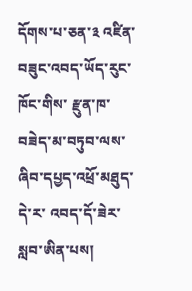དོགས་པ་ཅན་༣ འཛིན་བཟུང་འབད་ཡོད་རུང་ ཁོང་གིས་ རྫུན་ཁ་བཟེད་མ་བཏུབ་ལས་ ཞིབ་དཔྱད་འཕྲོ་མཐུད་དེ་ར་ འབད་དོ་ཟེར་ སླབ་ཨིན་པས།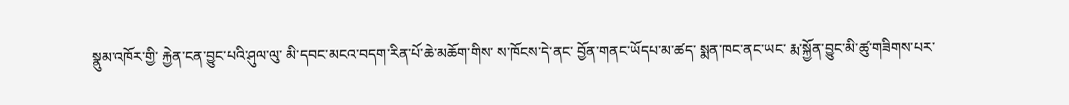སྣུམ་འཁོར་གྱི་ རྐྱེན་ངན་བྱུང་པའི་ཤུལ་ལུ་ མི་དབང་མངའ་བདག་རིན་པོ་ཆེ་མཆོག་གིས་ ས་ཁོངས་དེ་ནང་ བྱོན་གནང་ཡོདཔ་མ་ཚད་ སྨན་ཁང་ནང་ཡང་ རྨ་སྐྱོན་བྱུང་མི་ཚུ་གཟིགས་པར་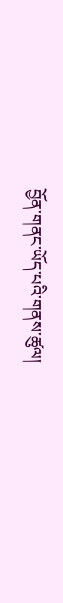བྱོན་གནང་ཡོད་པའི་གནས་ཚུལ།